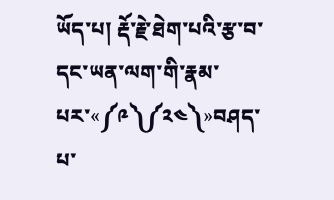ཡོད་པ། རྡོ་རྗེ་ཐེག་པའི་རྩ་བ་དང་ཡན་ལག་གི་རྣམ་པར་«༼༩༽༼༢༤༽»བཤད་པ་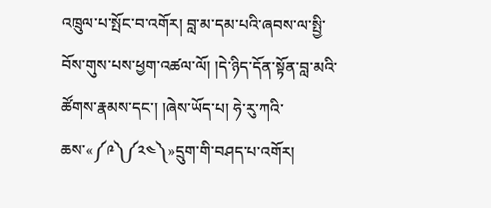འཁྲུལ་པ་སྤོང་བ་འགོར། བླ་མ་དམ་པའི་ཞབས་ལ་སྤྱི་བོས་གུས་པས་ཕྱག་འཚལ་ལོ། །དེ་ཉིད་དོན་སྟོན་བླ་མའི་ཚོགས་རྣམས་དང་། །ཞེས་ཡོད་པ། ཧེ་རུ་ཀའི་ཆས་«༼༩༽༼༢༤༽»དྲུག་གི་བཤད་པ་འགོར།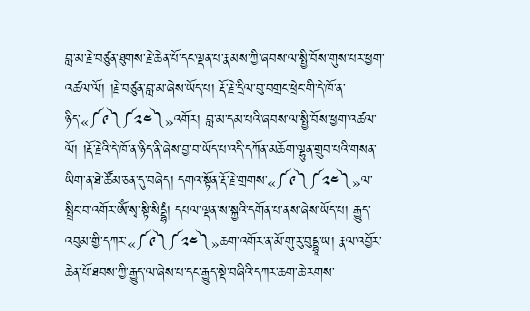བླ་མ་རྗེ་བཙུན་ཐུགས་རྗེ་ཆེན་པོ་དང་ལྡན་པ་རྣམས་ཀྱི་ཞབས་ལ་སྤྱི་བོས་གུས་པར་ཕྱག་འཚལ་ལོ། །རྗེ་བཙུན་བླ་མ་ཞེས་ཡོད་པ། རྡོ་རྗེ་དྲིལ་བུ་བགྲང་ཕྲེང་གི་དེ་ཁོ་ན་ཉིད་«༼༩༽༼༢༤༽»འགོར། བླ་མ་དམ་པའི་ཞབས་ལ་སྤྱི་བོས་ཕྱག་འཚལ་ལོ། །རྡོ་རྗེའི་དེ་ཁོ་ན་ཉིད་ནི་ཞེས་བྱ་བ་ཡོད་པ་འདི་དཀོན་མཆོག་ལྷུན་གྲུབ་པའི་གསན་ཡིག་ན་ཐེ་ཚོམ་ཅན་དུ་བཞེད། དགའ་སྟོན་རྡོ་རྗེ་གྲགས་«༼༩༽༼༢༤༽»ལ་སྤྲིང་བ་འགོར་ཨོཾ་སྭ་སྟི་སིདྡྷཾ། དཔལ་ལྡན་ས་སྐྱའི་དགོན་པ་ནས་ཞེས་ཡོད་པ། རྒྱུད་འབུམ་གྱི་དཀར་«༼༩༽༼༢༤༽»ཆག་འགོར་ན་མོ་གུ་རུ་བུདྡྷཱ་ཡ། རྣལ་འབྱོར་ཆེན་པོ་ཐབས་ཀྱི་རྒྱུད་ལ་ཞེས་པ་དང་རྒྱུད་སྡེ་བཞིའི་དཀར་ཆག་ཆེ་རགས་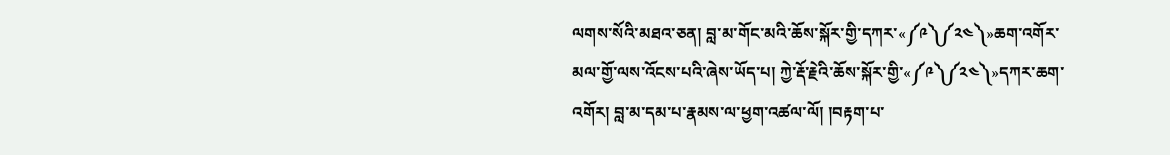ལགས་སོའི་མཐའ་ཅན། བླ་མ་གོང་མའི་ཆོས་སྐོར་གྱི་དཀར་«༼༩༽༼༢༤༽»ཆག་འགོར་མལ་གྱོ་ལས་འོངས་པའི་ཞེས་ཡོད་པ། ཀྱེ་རྡོ་རྗེའི་ཆོས་སྐོར་གྱི་«༼༩༽༼༢༤༽»དཀར་ཆག་འགོར། བླ་མ་དམ་པ་རྣམས་ལ་ཕྱག་འཚལ་ལོ། །བརྟག་པ་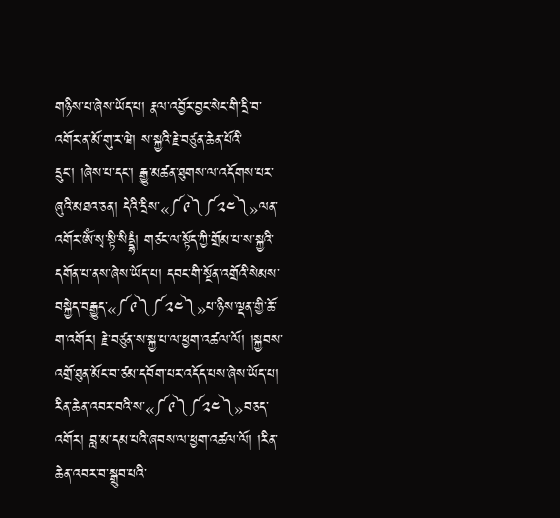གཉིས་པ་ཞེས་ཡོད་པ། རྣལ་འབྱོར་བྱང་སེང་གི་དྲི་བ་འགོར་ན་མོ་གུ་ར་ཝེ། ས་སྐྱའི་རྗེ་བཙུན་ཆེན་པོའི་དྲུང་། །ཞེས་པ་དང་། རྒྱུ་མཚན་ཐུགས་ལ་འདོགས་པར་ཞུའི་མཐའ་ཅན། དེའི་དྲིས་«༼༩༽༼༢༤༽»ལན་འགོར་ཨོཾ་སྭ་སྟི་སིདྡྷཾ། གཙང་ལ་སྟོད་ཀྱི་གྲོམ་པ་ས་སྐྱའི་དགོན་པ་ནས་ཞེས་ཡོད་པ། དབང་གི་སྔོན་འགྲོའི་སེམས་བསྐྱེད་བརྒྱུད་«༼༩༽༼༢༤༽»པ་ཉིས་ལྡན་གྱི་ཆོ་ག་འགོར། རྗེ་བཙུན་ས་སྐྱ་པ་ལ་ཕྱག་འཚལ་ལོ། །སྐྱབས་འགྲོ་ཐུན་མོང་བ་ཙམ་དབོག་པར་འདོད་པས་ཞེས་ཡོད་པ། རིན་ཆེན་འབར་བའི་ས་«༼༩༽༼༢༤༽»བཅད་འགོར། བླ་མ་དམ་པའི་ཞབས་ལ་ཕྱག་འཚལ་ལོ། །རིན་ཆེན་འབར་བ་སྒྲུབ་པའི་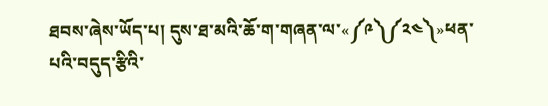ཐབས་ཞེས་ཡོད་པ། དུས་ཐ་མའི་ཆོ་ག་གཞན་ལ་«༼༩༽༼༢༤༽»ཕན་པའི་བདུད་རྩིའི་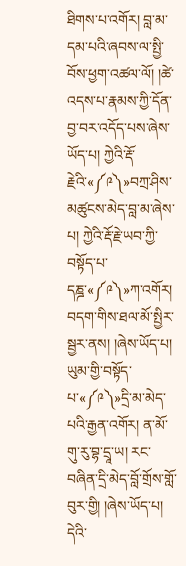ཐིགས་པ་འགོར། བླ་མ་དམ་པའི་ཞབས་ལ་སྤྱི་བོས་ཕྱག་འཚལ་ལོ། །ཚེ་འདས་པ་རྣམས་ཀྱི་དོན་བྱ་བར་འདོད་པས་ཞེས་ཡོད་པ། ཀྱེའི་རྡོ་རྗེའི་«༼༩༽»བཀྲ་ཤིས་མཚུངས་མེད་བླ་མ་ཞེས་པ། ཀྱེའི་རྡོ་རྗེ་ཡབ་ཀྱི་བསྟོད་པ་དཎྜ་«༼༩༽»ཀ་འགོར། བདག་གིས་ཐལ་མོ་སྤྱིར་སྦྱར་ནས། །ཞེས་ཡོད་པ། ཡུམ་གྱི་བསྟོད་པ་«༼༩༽»དྲི་མ་མེད་པའི་རྒྱན་འགོར། ན་མོ་གུ་རུ་བྷ་དྲཱ་ཡ། རང་བཞིན་དྲི་མེད་བློ་གྲོས་གློ་བུར་གྱི། །ཞེས་ཡོད་པ། དེའི་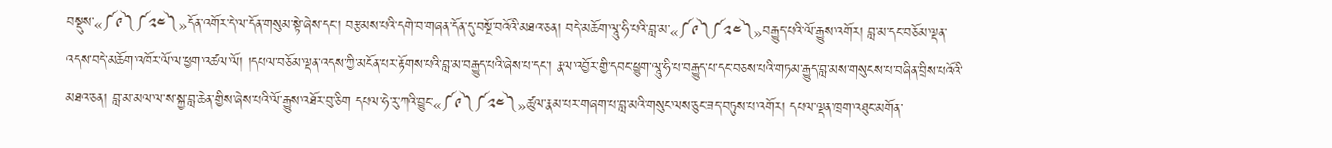བསྡུས་«༼༩༽༼༢༤༽»དོན་འགོར་དེ་ལ་དོན་གསུམ་སྟེ་ཞེས་དང་། བརྩམས་པའི་དགེ་བ་གཞན་དོན་དུ་བསྔོ་བའོའི་མཐའ་ཅན། བདེ་མཆོག་ལཱུ་ཧི་པའི་བླ་མ་«༼༩༽༼༢༤༽»བརྒྱུད་པའི་ལོ་རྒྱུས་འགོར། བླ་མ་དང་བཅོམ་ལྡན་འདས་བདེ་མཆོག་འཁོར་ལོ་ལ་ཕྱག་འཚལ་ལོ། །དཔལ་བཅོམ་ལྡན་འདས་ཀྱི་མངོན་པར་རྟོགས་པའི་བླ་མ་བརྒྱུད་པའི་ཞེས་པ་དང་། རྣལ་འབྱོར་གྱི་དབང་ཕྱུག་ལཱུ་ཧི་པ་བརྒྱུད་པ་དང་བཅས་པའི་གཏམ་རྒྱུད་བླ་མས་གསུངས་པ་བཞིན་བྲིས་པའོའི་མཐའ་ཅན། བླ་མ་མལ་ལ་ས་སྐྱ་བླ་ཆེན་གྱིས་ཞེས་པའི་ལོ་རྒྱུས་འཐོར་བུ་ཅིག དཔལ་ཧེ་རུ་ཀའི་བྱུང་«༼༩༽༼༢༤༽»ཚུལ་རྣམ་པར་གཞག་པ་བླ་མའི་གསུང་ལས་ཅུང་ཟད་བཏུས་པ་འགོར། དཔལ་ལྡན་ཁྲག་འཐུང་མགོན་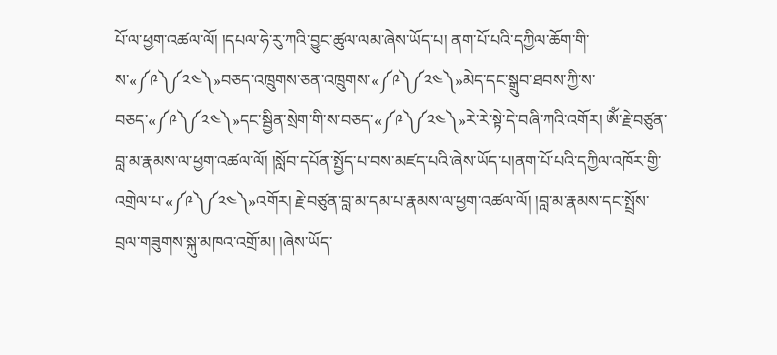པོ་ལ་ཕྱག་འཚལ་ལོ། །དཔལ་ཧེ་རུ་ཀའི་བྱུང་ཚུལ་ལམ་ཞེས་ཡོད་པ། ནག་པོ་པའི་དཀྱིལ་ཆོག་གི་ས་«༼༩༽༼༢༤༽»བཅད་འཁྲུགས་ཅན་འཁྲུགས་«༼༩༽༼༢༤༽»མེད་དང་སྒྲུབ་ཐབས་ཀྱི་ས་བཅད་«༼༩༽༼༢༤༽»དང་སྦྱིན་སྲེག་གི་ས་བཅད་«༼༩༽༼༢༤༽»རེ་རེ་སྟེ་དེ་བཞི་ཀའི་འགོར། ཨོཾ་རྗེ་བཙུན་བླ་མ་རྣམས་ལ་ཕྱག་འཚལ་ལོ། །སློབ་དཔོན་སྤྱོད་པ་བས་མཛད་པའི་ཞེས་ཡོད་པ།ནག་པོ་པའི་དཀྱིལ་འཁོར་གྱི་འགྲེལ་པ་«༼༩༽༼༢༤༽»འགོར། རྗེ་བཙུན་བླ་མ་དམ་པ་རྣམས་ལ་ཕྱག་འཚལ་ལོ། །བླ་མ་རྣམས་དང་སྤྲོས་བྲལ་གཟུགས་སྐུ་མཁའ་འགྲོ་མ། །ཞེས་ཡོད་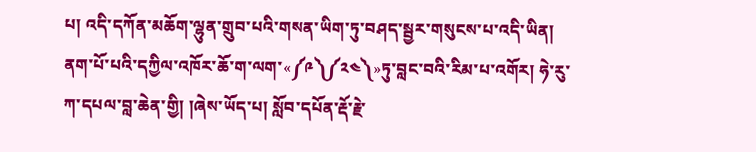པ། འདི་དཀོན་མཆོག་ལྷུན་གྲུབ་པའི་གསན་ཡིག་ཏུ་བཤད་སྦྱར་གསུངས་པ་འདི་ཡིན། ནག་པོ་པའི་དཀྱིལ་འཁོར་ཆོ་ག་ལག་«༼༩༽༼༢༤༽»ཏུ་བླང་བའི་རིམ་པ་འགོར། ཧེ་རུ་ཀ་དཔལ་བླ་ཆེན་གྱི། །ཞེས་ཡོད་པ། སློབ་དཔོན་རྡོ་རྗེ་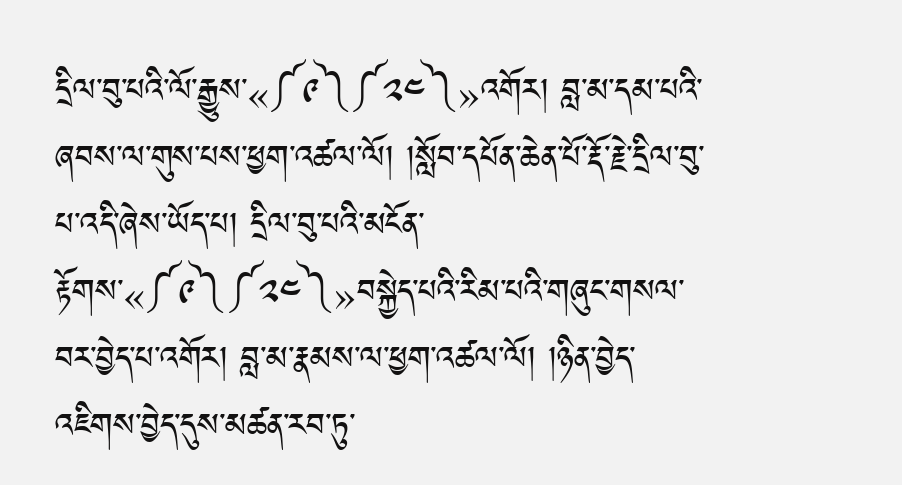དྲིལ་བུ་པའི་ལོ་རྒྱུས་«༼༩༽༼༢༤༽»འགོར། བླ་མ་དམ་པའི་ཞབས་ལ་གུས་པས་ཕྱག་འཚལ་ལོ། །སློབ་དཔོན་ཆེན་པོ་རྡོ་རྗེ་དྲིལ་བུ་པ་འདི་ཞེས་ཡོད་པ། དྲིལ་བུ་པའི་མངོན་རྟོགས་«༼༩༽༼༢༤༽»བསྐྱེད་པའི་རིམ་པའི་གཞུང་གསལ་བར་བྱེད་པ་འགོར། བླ་མ་རྣམས་ལ་ཕྱག་འཚལ་ལོ། །ཉིན་བྱེད་འཇིགས་བྱེད་དུས་མཚན་རབ་ཏུ་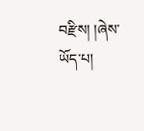བརྫིས། །ཞེས་ཡོད་པ།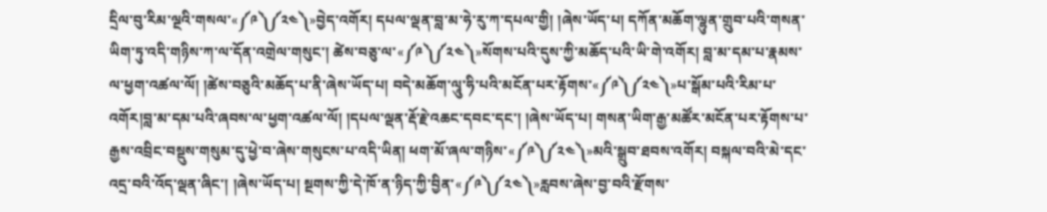དྲིལ་བུ་རིམ་ལྔའི་གསལ་«༼༩༽༼༢༤༽»བྱེད་འགོར། དཔལ་ལྡན་བླ་མ་ཧེ་རུ་ཀ་དཔལ་གྱི། །ཞེས་ཡོད་པ། དཀོན་མཆོག་ལྷུན་གྲུབ་པའི་གསན་ཡིག་ཏུ་འདི་གཉིས་ཀ་ལ་དོན་འགྲེལ་གསུང་། ཚེས་བཅུ་ལ་«༼༩༽༼༢༤༽»སོགས་པའི་དུས་ཀྱི་མཆོད་པའི་ཡི་གེ་འགོར། བླ་མ་དམ་པ་རྣམས་ལ་ཕྱག་འཚལ་ལོ། །ཚེས་བཅུའི་མཆོད་པ་ནི་ཞེས་ཡོད་པ། བདེ་མཆོག་ལཱུ་ཧི་པའི་མངོན་པར་རྟོགས་«༼༩༽༼༢༤༽»པ་སྒོམ་པའི་རིམ་པ་འགོར།བླ་མ་དམ་པའི་ཞབས་ལ་ཕྱག་འཚལ་ལོ། །དཔལ་ལྡན་རྡོ་རྗེ་འཆང་དབང་དང་། །ཞེས་ཡོད་པ། གསན་ཡིག་རྒྱ་མཚོར་མངོན་པར་རྟོགས་པ་རྒྱས་འབྲིང་བསྡུས་གསུམ་དུ་ཕྱེ་བ་ཞེས་གསུངས་པ་འདི་ཡིན། ཕག་མོ་ཞལ་གཉིས་«༼༩༽༼༢༤༽»མའི་སྒྲུབ་ཐབས་འགོར། བསྐལ་བའི་མེ་དང་འདྲ་བའི་འོད་ལྡན་ཞིང་། །ཞེས་ཡོད་པ། སྔགས་ཀྱི་དེ་ཁོ་ན་ཉིད་ཀྱི་བྱིན་«༼༩༽༼༢༤༽»རླབས་ཞེས་བྱ་བའི་རྫོགས་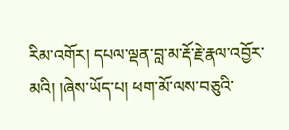རིམ་འགོར། དཔལ་ལྡན་བླ་མ་རྡོ་རྗེ་རྣལ་འབྱོར་མའི། །ཞེས་ཡོད་པ། ཕག་མོ་ལས་བཅུའི་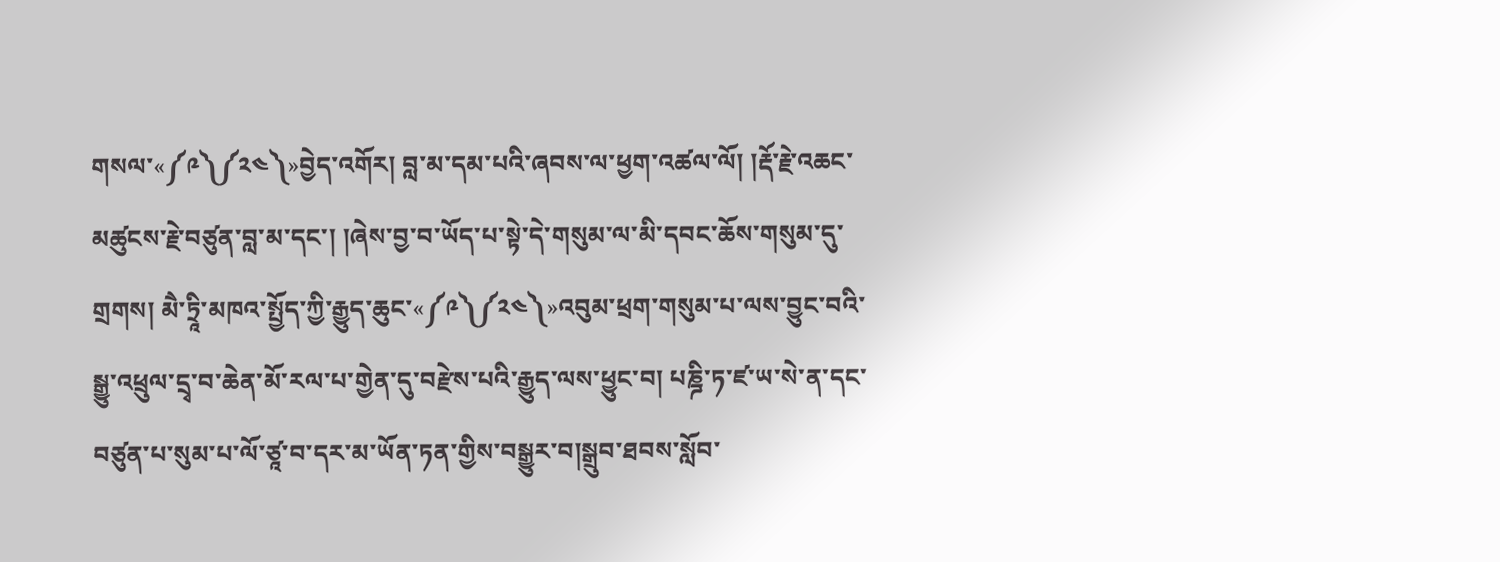གསལ་«༼༩༽༼༢༤༽»བྱེད་འགོར། བླ་མ་དམ་པའི་ཞབས་ལ་ཕྱག་འཚལ་ལོ། །རྡོ་རྗེ་འཆང་མཚུངས་རྗེ་བཙུན་བླ་མ་དང་། །ཞེས་བྱ་བ་ཡོད་པ་སྟེ་དེ་གསུམ་ལ་མི་དབང་ཆོས་གསུམ་དུ་གྲགས། མཻ་ཏྲཱི་མཁའ་སྤྱོད་ཀྱི་རྒྱུད་ཆུང་«༼༩༽༼༢༤༽»འབུམ་ཕྲག་གསུམ་པ་ལས་བྱུང་བའི་སྒྱུ་འཕྲུལ་དྲྭ་བ་ཆེན་མོ་རལ་པ་གྱེན་དུ་བརྫེས་པའི་རྒྱུད་ལས་ཕྱུང་བ། པཎྜི་ཏ་ཛ་ཡ་སེ་ན་དང་བཙུན་པ་སུམ་པ་ལོ་ཙཱ་བ་དར་མ་ཡོན་ཏན་གྱིས་བསྒྱུར་བ།སྒྲུབ་ཐབས་སློབ་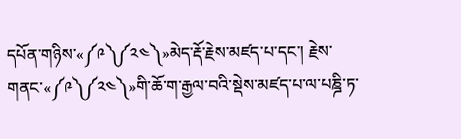དཔོན་གཉིས་«༼༩༽༼༢༤༽»མེད་རྡོ་རྗེས་མཛད་པ་དང་། རྗེས་གནང་«༼༩༽༼༢༤༽»གི་ཆོ་ག་རྒྱལ་བའི་སྡེས་མཛད་པ་ལ་པཎྜི་ཏ་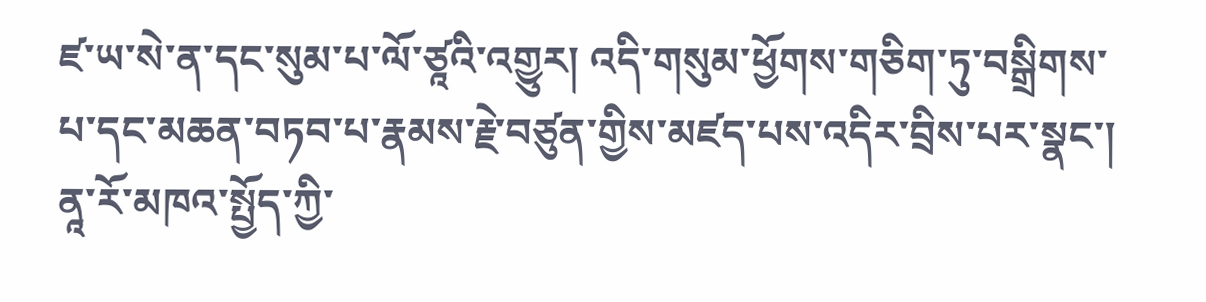ཛ་ཡ་སེ་ན་དང་སུམ་པ་ལོ་ཙཱའི་འགྱུར། འདི་གསུམ་ཕྱོགས་གཅིག་ཏུ་བསྒྲིགས་པ་དང་མཆན་བཏབ་པ་རྣམས་རྗེ་བཙུན་གྱིས་མཛད་པས་འདིར་བྲིས་པར་སྣང་། ནཱ་རོ་མཁའ་སྤྱོད་ཀྱི་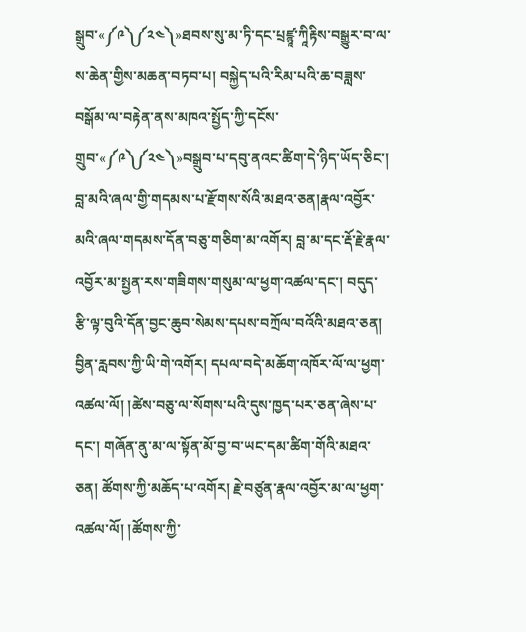སྒྲུབ་«༼༩༽༼༢༤༽»ཐབས་སུ་མ་ཏི་དང་པྲཛྙཱ་ཀཱིརྟིས་བསྒྱུར་བ་ལ་ས་ཆེན་གྱིས་མཆན་བཏབ་པ། བསྐྱེད་པའི་རིམ་པའི་ཆ་བཟླས་བསྒོམ་ལ་བརྟེན་ནས་མཁའ་སྤྱོད་ཀྱི་དངོས་གྲུབ་«༼༩༽༼༢༤༽»བསྒྲུབ་པ་དབུ་ནའང་ཚིག་དེ་ཉིད་ཡོད་ཅིང་། བླ་མའི་ཞལ་གྱི་གདམས་པ་རྫོགས་སོའི་མཐའ་ཅན།རྣལ་འབྱོར་མའི་ཞལ་གདམས་དོན་བཅུ་གཅིག་མ་འགོར། བླ་མ་དང་རྡོ་རྗེ་རྣལ་འབྱོར་མ་སྤྱན་རས་གཟིགས་གསུམ་ལ་ཕྱག་འཚལ་དང་། བདུད་རྩི་ལྟ་བུའི་དོན་བྱང་ཆུབ་སེམས་དཔས་བཀྲོལ་བའོའི་མཐའ་ཅན། བྱིན་རླབས་ཀྱི་ཡི་གེ་འགོར། དཔལ་བདེ་མཆོག་འཁོར་ལོ་ལ་ཕྱག་འཚལ་ལོ། །ཚེས་བཅུ་ལ་སོགས་པའི་དུས་ཁྱད་པར་ཅན་ཞེས་པ་དང་། གཞོན་ནུ་མ་ལ་སྟོན་མོ་བྱ་བ་ཡང་དམ་ཚིག་གོའི་མཐའ་ཅན། ཚོགས་ཀྱི་མཆོད་པ་འགོར། རྗེ་བཙུན་རྣལ་འབྱོར་མ་ལ་ཕྱག་འཚལ་ལོ། །ཚོགས་ཀྱི་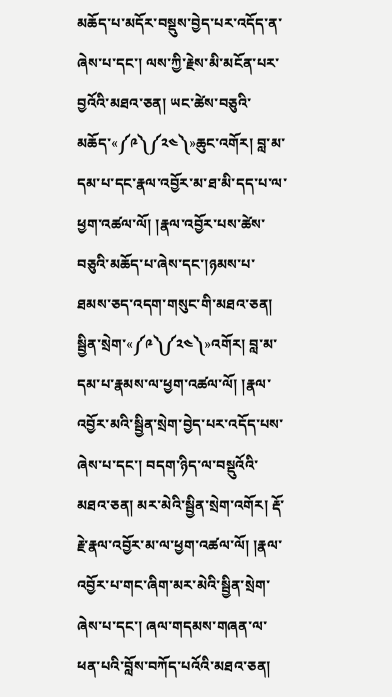མཆོད་པ་མདོར་བསྡུས་བྱེད་པར་འདོད་ན་ཞེས་པ་དང་། ལས་ཀྱི་རྗེས་མི་མངོན་པར་བྱའོའི་མཐའ་ཅན། ཡང་ཚེས་བཅུའི་མཆོད་«༼༩༽༼༢༤༽»ཆུང་འགོར། བླ་མ་དམ་པ་དང་རྣལ་འབྱོར་མ་ཐ་མི་དད་པ་ལ་ཕྱག་འཚལ་ལོ། །རྣལ་འབྱོར་པས་ཚེས་བཅུའི་མཆོད་པ་ཞེས་དང་།ཉམས་པ་ཐམས་ཅད་འདག་གསུང་གི་མཐའ་ཅན། སྦྱིན་སྲེག་«༼༩༽༼༢༤༽»འགོར། བླ་མ་དམ་པ་རྣམས་ལ་ཕྱག་འཚལ་ལོ། །རྣལ་འབྱོར་མའི་སྦྱིན་སྲེག་བྱེད་པར་འདོད་པས་ཞེས་པ་དང་། བདག་ཉིད་ལ་བསྡུའོའི་མཐའ་ཅན། མར་མེའི་སྦྱིན་སྲེག་འགོར། རྡོ་རྗེ་རྣལ་འབྱོར་མ་ལ་ཕྱག་འཚལ་ལོ། །རྣལ་འབྱོར་པ་གང་ཞིག་མར་མེའི་སྦྱིན་སྲེག་ཞེས་པ་དང་། ཞལ་གདམས་གཞན་ལ་ཕན་པའི་བློས་བཀོད་པའོའི་མཐའ་ཅན།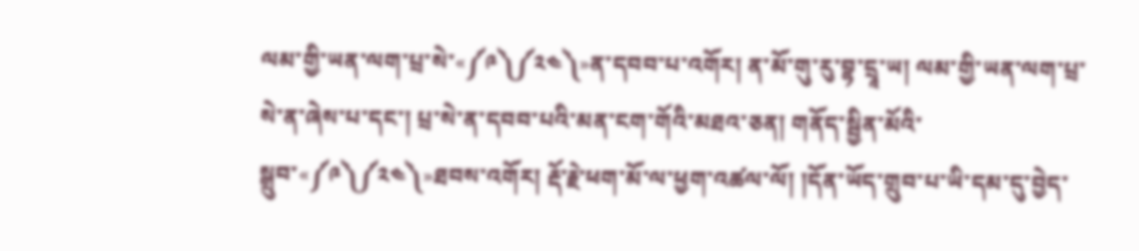ལམ་གྱི་ཡན་ལག་པྲ་སེ་«༼༩༽༼༢༤༽»ན་དབབ་པ་འགོར། ན་མོ་གུ་རུ་བྷ་དྲཱ་ཡ། ལམ་གྱི་ཡན་ལག་པྲ་སེ་ན་ཞེས་པ་དང་། པྲ་སེ་ན་དབབ་པའི་མན་ངག་གོའི་མཐའ་ཅན། གནོད་སྦྱིན་མོའི་སྒྲུབ་«༼༩༽༼༢༤༽»ཐབས་འགོར། རྡོ་རྗེ་ཕག་མོ་ལ་ཕྱག་འཚལ་ལོ། །དོན་ཡོད་གྲུབ་པ་ཡི་དམ་དུ་བྱེད་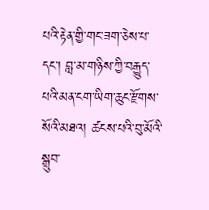པའི་རྟེན་གྱི་གང་ཟག་ཅེས་པ་དང་། བླ་མ་གཉིས་ཀྱི་བརྒྱུད་པའི་མན་ངག་ཡིག་ཆུང་རྫོགས་སོའི་མཐའ། ཚངས་པའི་བུ་མོའི་སྒྲུབ་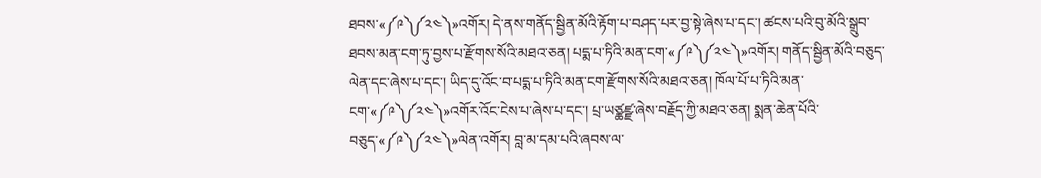ཐབས་«༼༩༽༼༢༤༽»འགོར། དེ་ནས་གནོད་སྦྱིན་མོའི་རྟོག་པ་བཤད་པར་བྱ་སྟེ་ཞེས་པ་དང་། ཚངས་པའི་བུ་མོའི་སྒྲུབ་ཐབས་མན་ངག་ཏུ་བྱས་པ་རྫོགས་སོའི་མཐའ་ཅན། པདྨ་པ་ཏིའི་མན་ངག་«༼༩༽༼༢༤༽»འགོར། གནོད་སྦྱིན་མོའི་བཅུད་ལེན་དང་ཞེས་པ་དང་། ཡིད་དུ་འོང་བ་པདྨ་པ་ཏིའི་མན་ངག་རྫོགས་སོའི་མཐའ་ཅན། ཁོལ་པོ་པ་ཏིའི་མན་ངག་«༼༩༽༼༢༤༽»འགོར་འོང་ངེས་པ་ཞེས་པ་དང་། པྲ་ཡཙྪཛྫ་ཞེས་བརྗོད་ཀྱི་མཐའ་ཅན། སྨན་ཆེན་པོའི་བཅུད་«༼༩༽༼༢༤༽»ལེན་འགོར། བླ་མ་དམ་པའི་ཞབས་ལ་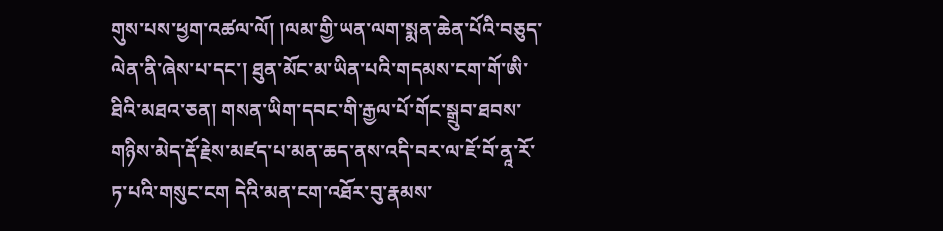གུས་པས་ཕྱག་འཚལ་ལོ། །ལམ་གྱི་ཡན་ལག་སྨན་ཆེན་པོའི་བཅུད་ལེན་ནི་ཞེས་པ་དང་། ཐུན་མོང་མ་ཡིན་པའི་གདམས་ངག་གོ་ཨི་ཐིའི་མཐའ་ཅན། གསན་ཡིག་དབང་གི་རྒྱལ་པོ་གོང་སྒྲུབ་ཐབས་གཉིས་མེད་རྡོ་རྗེས་མཛད་པ་མན་ཆད་ནས་འདི་བར་ལ་ཇོ་བོ་ནཱ་རོ་ཏ་པའི་གསུང་ངག དེའི་མན་ངག་འཐོར་བུ་རྣམས་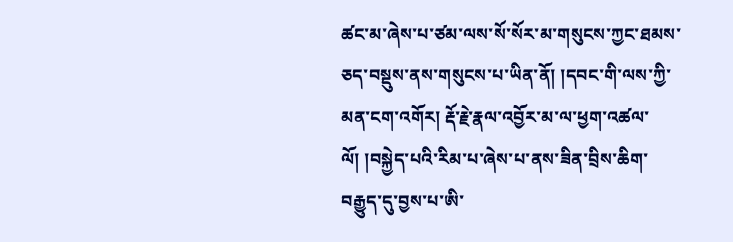ཚང་མ་ཞེས་པ་ཙམ་ལས་སོ་སོར་མ་གསུངས་ཀྱང་ཐམས་ཅད་བསྡུས་ནས་གསུངས་པ་ཡིན་ནོ། །དབང་གི་ལས་ཀྱི་མན་ངག་འགོར། རྡོ་རྗེ་རྣལ་འབྱོར་མ་ལ་ཕྱག་འཚལ་ལོ། །བསྐྱེད་པའི་རིམ་པ་ཞེས་པ་ནས་ཟིན་བྲིས་ཆིག་བརྒྱུད་དུ་བྱས་པ་ཨི་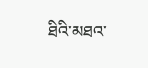ཐིའི་མཐའ་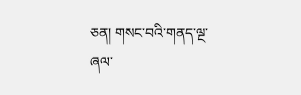ཅན། གསང་བའི་གནད་ལྔ་ཞལ་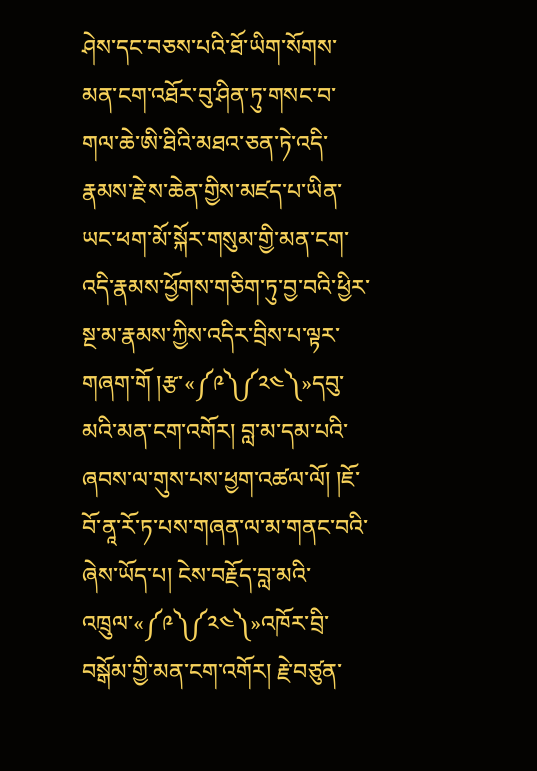ཤེས་དང་བཅས་པའི་ཐོ་ཡིག་སོགས་མན་ངག་འཐོར་བུ་ཤིན་ཏུ་གསང་བ་གལ་ཆེ་ཨི་ཐིའི་མཐའ་ཅན་ཏེ་འདི་རྣམས་རྗེ་ས་ཆེན་གྱིས་མཛད་པ་ཡིན་ཡང་ཕག་མོ་སྐོར་གསུམ་གྱི་མན་ངག་འདི་རྣམས་ཕྱོགས་གཅིག་ཏུ་བྱ་བའི་ཕྱིར་སྔ་མ་རྣམས་ཀྱིས་འདིར་བྲིས་པ་ལྟར་གཞག་གོ །རྩ་«༼༩༽༼༢༤༽»དབུ་མའི་མན་ངག་འགོར། བླ་མ་དམ་པའི་ཞབས་ལ་གུས་པས་ཕྱག་འཚལ་ལོ། །ཇོ་བོ་ནཱ་རོ་ཏ་པས་གཞན་ལ་མ་གནང་བའི་ཞེས་ཡོད་པ། ངེས་བརྗོད་བླ་མའི་འཁྲུལ་«༼༩༽༼༢༤༽»འཁོར་བྲི་བསྒོམ་གྱི་མན་ངག་འགོར། རྗེ་བཙུན་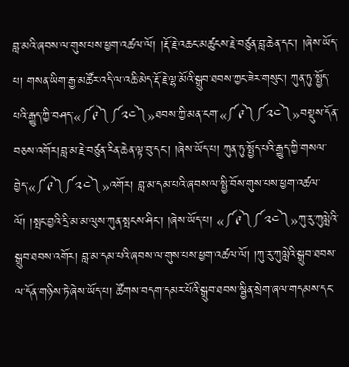བླ་མའི་ཞབས་ལ་གུས་པས་ཕྱག་འཚལ་ལོ། །རྡོ་རྗེ་འཆང་མཚུངས་རྗེ་བཙུན་བླ་ཆེན་དང་། །ཞེས་ཡོད་པ། གསན་ཡིག་རྒྱ་མཚོར་འདི་ལ་འཆི་མེད་རྡོ་རྗེ་ལྷ་མོའི་སྒྲུབ་ཐབས་ཀྱང་ཟེར་གསུང་། ཀུན་ཏུ་སྤྱོད་པའི་རྒྱུད་ཀྱི་བཤད་«༼༩༽༼༢༤༽»ཐབས་ཀྱི་མན་ངག་«༼༩༽༼༢༤༽»བསྡུས་དོན་བཅས་འགོར།བླ་མ་རྗེ་བཙུན་རིན་ཆེན་ལྟ་བུ་དང་། །ཞེས་ཡོད་པ། ཀུན་ཏུ་སྤྱོད་པའི་རྒྱུད་ཀྱི་གསལ་བྱེད་«༼༩༽༼༢༤༽»འགོར། བླ་མ་དམ་པའི་ཞབས་ལ་སྤྱི་བོས་གུས་པས་ཕྱག་འཚལ་ལོ། །སྤང་བྱའི་དྲི་མ་མ་ལུས་ཀུན་སྤངས་ཤིང་། །ཞེས་ཡོད་པ། «༼༩༽༼༢༤༽»ཀུ་རུ་ཀུལླེའི་སྒྲུབ་ཐབས་འགོར། བླ་མ་དམ་པའི་ཞབས་ལ་གུས་པས་ཕྱག་འཚལ་ལོ། །ཀུ་རུ་ཀུལླེའི་སྒྲུབ་ཐབས་ལ་དོན་གཉིས་ཏེ་ཞེས་ཡོད་པ། ཚོགས་བདག་དམར་པོའི་སྒྲུབ་ཐབས་སྦྱིན་སྲེག་ཞལ་གདམས་དང་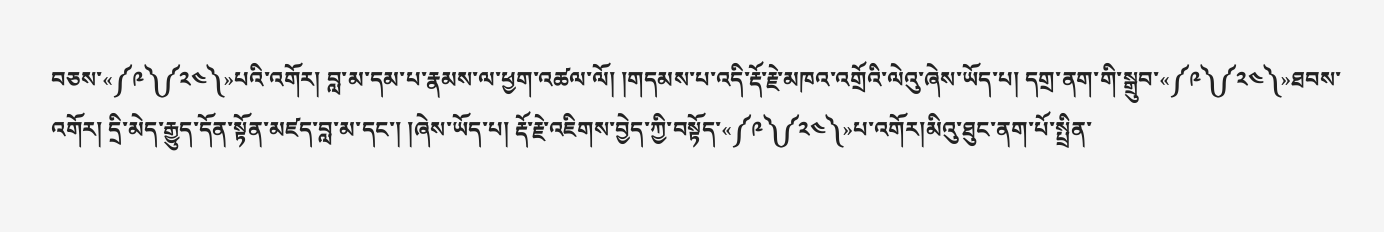བཅས་«༼༩༽༼༢༤༽»པའི་འགོར། བླ་མ་དམ་པ་རྣམས་ལ་ཕྱག་འཚལ་ལོ། །གདམས་པ་འདི་རྡོ་རྗེ་མཁའ་འགྲོའི་ལེའུ་ཞེས་ཡོད་པ། དགྲ་ནག་གི་སྒྲུབ་«༼༩༽༼༢༤༽»ཐབས་འགོར། དྲི་མེད་རྒྱུད་དོན་སྟོན་མཛད་བླ་མ་དང་། །ཞེས་ཡོད་པ། རྡོ་རྗེ་འཇིགས་བྱེད་ཀྱི་བསྟོད་«༼༩༽༼༢༤༽»པ་འགོར།མིའུ་ཐུང་ནག་པོ་སྤྲིན་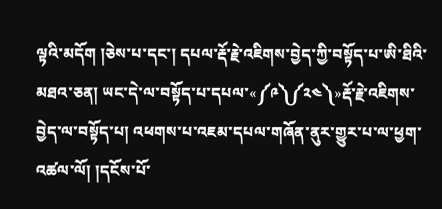ལྟའི་མདོག །ཅེས་པ་དང་། དཔལ་རྡོ་རྗེ་འཇིགས་བྱེད་ཀྱི་བསྟོད་པ་ཨི་ཐིའི་མཐའ་ཅན། ཡང་དེ་ལ་བསྟོད་པ་དཔལ་«༼༩༽༼༢༤༽»རྡོ་རྗེ་འཇིགས་བྱེད་ལ་བསྟོད་པ། འཕགས་པ་འཇམ་དཔལ་གཞོན་ནུར་གྱུར་པ་ལ་ཕྱག་འཚལ་ལོ། །དངོས་པོ་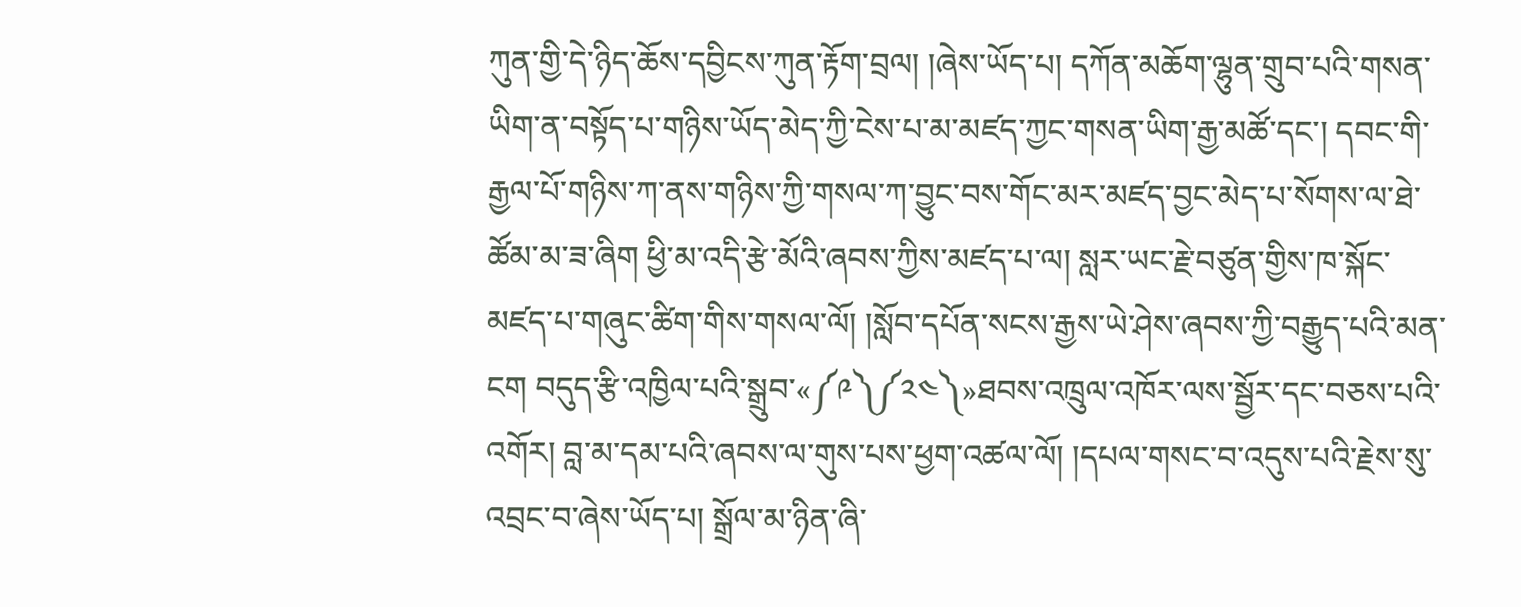ཀུན་གྱི་དེ་ཉིད་ཆོས་དབྱིངས་ཀུན་རྟོག་བྲལ། །ཞེས་ཡོད་པ། དཀོན་མཆོག་ལྷུན་གྲུབ་པའི་གསན་ཡིག་ན་བསྟོད་པ་གཉིས་ཡོད་མེད་ཀྱི་ངེས་པ་མ་མཛད་ཀྱང་གསན་ཡིག་རྒྱ་མཚོ་དང་། དབང་གི་རྒྱལ་པོ་གཉིས་ཀ་ནས་གཉིས་ཀྱི་གསལ་ཀ་བྱུང་བས་གོང་མར་མཛད་བྱང་མེད་པ་སོགས་ལ་ཐེ་ཚོམ་མ་ཟ་ཞིག ཕྱི་མ་འདི་རྩེ་མོའི་ཞབས་ཀྱིས་མཛད་པ་ལ། སླར་ཡང་རྗེ་བཙུན་གྱིས་ཁ་སྐོང་མཛད་པ་གཞུང་ཚིག་གིས་གསལ་ལོ། །སློབ་དཔོན་སངས་རྒྱས་ཡེ་ཤེས་ཞབས་ཀྱི་བརྒྱུད་པའི་མན་ངག བདུད་རྩི་འཁྱིལ་པའི་སྒྲུབ་«༼༩༽༼༢༤༽»ཐབས་འཁྲུལ་འཁོར་ལས་སྦྱོར་དང་བཅས་པའི་འགོར། བླ་མ་དམ་པའི་ཞབས་ལ་གུས་པས་ཕྱག་འཚལ་ལོ། །དཔལ་གསང་བ་འདུས་པའི་རྗེས་སུ་འབྲང་བ་ཞེས་ཡོད་པ། སྒྲོལ་མ་ཉིན་ཞི་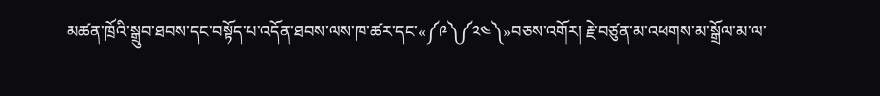མཚན་ཁྲོའི་སྒྲུབ་ཐབས་དང་བསྟོད་པ་འདོན་ཐབས་ལས་ཁ་ཚར་དང་«༼༩༽༼༢༤༽»བཅས་འགོར། རྗེ་བཙུན་མ་འཕགས་མ་སྒྲོལ་མ་ལ་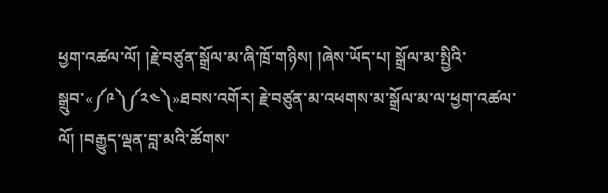ཕྱག་འཚལ་ལོ། །རྗེ་བཙུན་སྒྲོལ་མ་ཞི་ཁྲོ་གཉིས། །ཞེས་ཡོད་པ། སྒྲོལ་མ་སྤྱིའི་སྒྲུབ་«༼༩༽༼༢༤༽»ཐབས་འགོར། རྗེ་བཙུན་མ་འཕགས་མ་སྒྲོལ་མ་ལ་ཕྱག་འཚལ་ལོ། །བརྒྱུད་ལྡན་བླ་མའི་ཚོགས་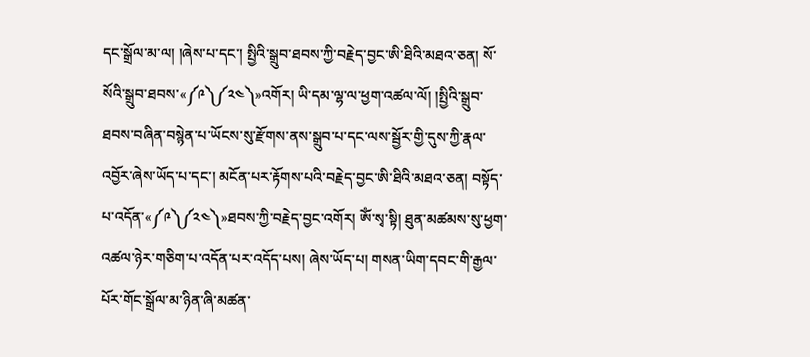དང་སྒྲོལ་མ་ལ། །ཞེས་པ་དང་། སྤྱིའི་སྒྲུབ་ཐབས་ཀྱི་བརྗེད་བྱང་ཨི་ཐིའི་མཐའ་ཅན། སོ་སོའི་སྒྲུབ་ཐབས་«༼༩༽༼༢༤༽»འགོར། ཡི་དམ་ལྷ་ལ་ཕྱག་འཚལ་ལོ། །སྤྱིའི་སྒྲུབ་ཐབས་བཞིན་བསྙེན་པ་ཡོངས་སུ་རྫོགས་ནས་སྒྲུབ་པ་དང་ལས་སྦྱོར་གྱི་དུས་ཀྱི་རྣལ་འབྱོར་ཞེས་ཡོད་པ་དང་། མངོན་པར་རྟོགས་པའི་བརྗེད་བྱང་ཨི་ཐིའི་མཐའ་ཅན། བསྟོད་པ་འདོན་«༼༩༽༼༢༤༽»ཐབས་ཀྱི་བརྗེད་བྱང་འགོར། ཨོཾ་སྭ་སྟི། ཐུན་མཚམས་སུ་ཕྱག་འཚལ་ཉེར་གཅིག་པ་འདོན་པར་འདོད་པས། ཞེས་ཡོད་པ། གསན་ཡིག་དབང་གི་རྒྱལ་པོར་གོང་སྒྲོལ་མ་ཉིན་ཞི་མཚན་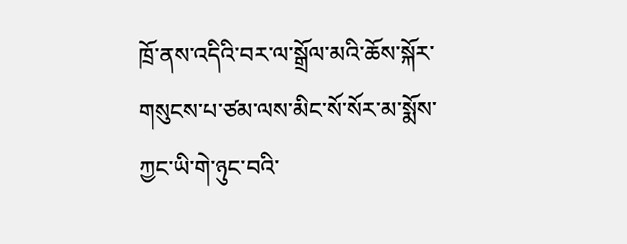ཁྲོ་ནས་འདིའི་བར་ལ་སྒྲོལ་མའི་ཆོས་སྐོར་གསུངས་པ་ཙམ་ལས་མིང་སོ་སོར་མ་སྨོས་ཀྱང་ཡི་གེ་ཉུང་བའི་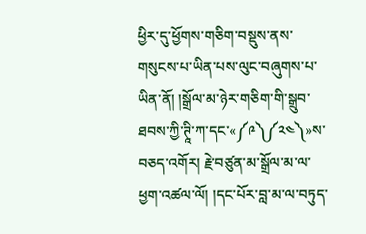ཕྱིར་དུ་ཕྱོགས་གཅིག་བསྡུས་ནས་གསུངས་པ་ཡིན་པས་ལུང་བཞུགས་པ་ཡིན་ནོ། །སྒྲོལ་མ་ཉེར་གཅིག་གི་སྒྲུབ་ཐབས་ཀྱི་ཊཱི་ཀ་དང་«༼༩༽༼༢༤༽»ས་བཅད་འགོར། རྗེ་བཙུན་མ་སྒྲོལ་མ་ལ་ཕྱག་འཚལ་ལོ། །དང་པོར་བླ་མ་ལ་བཏུད་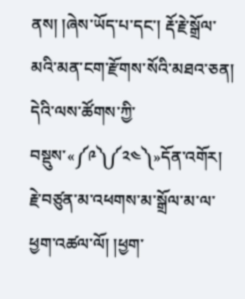ནས། །ཞེས་ཡོད་པ་དང་། རྡོ་རྗེ་སྒྲོལ་མའི་མན་ངག་རྫོགས་སོའི་མཐའ་ཅན། དེའི་ལས་ཚོགས་ཀྱི་བསྡུས་«༼༩༽༼༢༤༽»དོན་འགོར། རྗེ་བཙུན་མ་འཕགས་མ་སྒྲོལ་མ་ལ་ཕྱག་འཚལ་ལོ། །ཕྱག་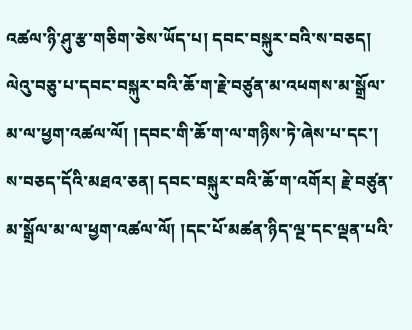འཚལ་ཉི་ཤུ་རྩ་གཅིག་ཅེས་ཡོད་པ། དབང་བསྐུར་བའི་ས་བཅད། ལེའུ་བཅུ་པ་དབང་བསྐུར་བའི་ཆོ་ག་རྗེ་བཙུན་མ་འཕགས་མ་སྒྲོལ་མ་ལ་ཕྱག་འཚལ་ལོ། །དབང་གི་ཆོ་ག་ལ་གཉིས་ཏེ་ཞེས་པ་དང་། ས་བཅད་དོའི་མཐའ་ཅན། དབང་བསྐུར་བའི་ཆོ་ག་འགོར། རྗེ་བཙུན་མ་སྒྲོལ་མ་ལ་ཕྱག་འཚལ་ལོ། །དང་པོ་མཚན་ཉིད་ལྔ་དང་ལྡན་པའི་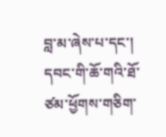བླ་མ་ཞེས་པ་དང་། དབང་གི་ཆོ་གའི་ཐོ་ཙམ་ཕྱོགས་གཅིག་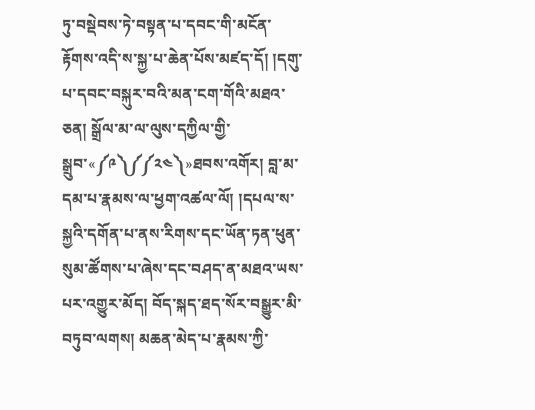ཏུ་བསྡེབས་ཏེ་བསྟན་པ་དབང་གི་མངོན་རྟོགས་འདི་ས་སྐྱ་པ་ཆེན་པོས་མཛད་དོ། །དགུ་པ་དབང་བསྐུར་བའི་མན་ངག་གོའི་མཐའ་ཅན། སྒྲོལ་མ་ལ་ལུས་དཀྱིལ་གྱི་སྒྲུབ་«༼༩༽༼༼༢༤༽»ཐབས་འགོར། བླ་མ་དམ་པ་རྣམས་ལ་ཕྱག་འཚལ་ལོ། །དཔལ་ས་སྐྱའི་དགོན་པ་ནས་རིགས་དང་ཡོན་ཏན་ཕུན་སུམ་ཚོགས་པ་ཞེས་དང་བཤད་ན་མཐའ་ཡས་པར་འགྱུར་མོད། བོད་སྐད་ཐད་སོར་བསྒྱུར་མི་བཏུབ་ལགས། མཆན་མེད་པ་རྣམས་ཀྱི་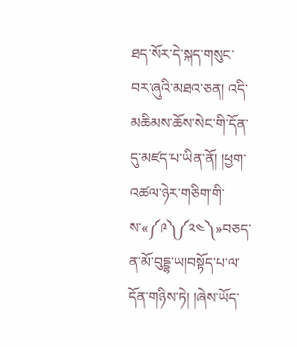ཐད་སོར་དེ་སྐད་གསུང་བར་ཞུའི་མཐའ་ཅན། འདི་མཆིམས་ཆོས་སེང་གི་དོན་དུ་མཛད་པ་ཡིན་ནོ། །ཕྱག་འཚལ་ཉེར་གཅིག་གི་ས་«༼༩༽༼༢༤༽»བཅད་ན་མོ་བུདྡྷ་ཡ།བསྟོད་པ་ལ་དོན་གཉིས་ཏེ། །ཞེས་ཡོད་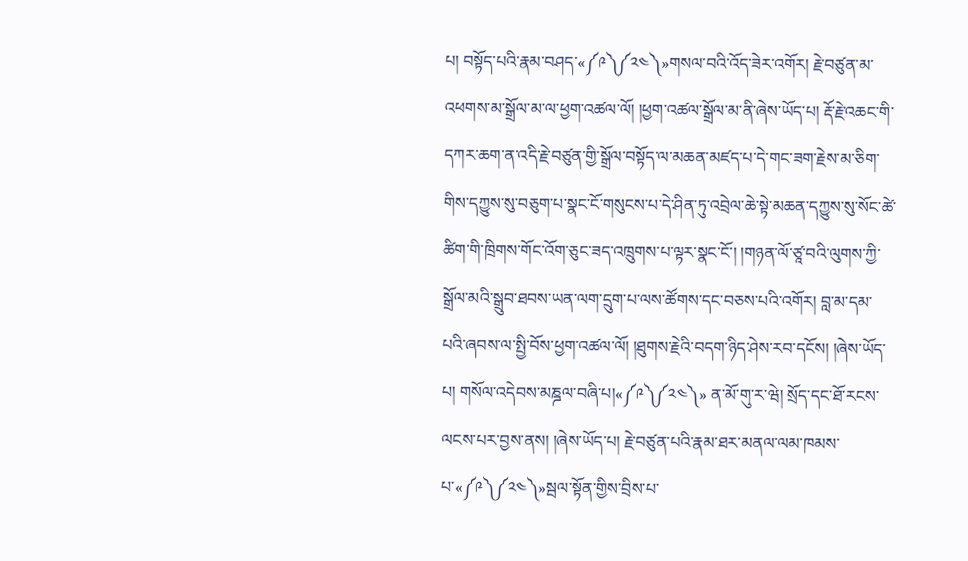པ། བསྟོད་པའི་རྣམ་བཤད་«༼༩༽༼༢༤༽»གསལ་བའི་འོད་ཟེར་འགོར། རྗེ་བཙུན་མ་འཕགས་མ་སྒྲོལ་མ་ལ་ཕྱག་འཚལ་ལོ། །ཕྱག་འཚལ་སྒྲོལ་མ་ནི་ཞེས་ཡོད་པ། རྡོ་རྗེ་འཆང་གི་དཀར་ཆག་ན་འདི་རྗེ་བཙུན་གྱི་སྒྲོལ་བསྟོད་ལ་མཆན་མཛད་པ་དེ་གང་ཟག་རྗེས་མ་ཅིག་གིས་དཀྱུས་སུ་བཅུག་པ་སྣང་ངོ་གསུངས་པ་དེ་ཤིན་ཏུ་འབྲེལ་ཆེ་སྟེ་མཆན་དཀྱུས་སུ་སོང་ཚེ་ཚིག་གི་ཁྲིགས་གོང་འོག་ཅུང་ཟད་འཁྲུགས་པ་ལྟར་སྣང་ངོ་། །གཉན་ལོ་ཙཱ་བའི་ལུགས་ཀྱི་སྒྲོལ་མའི་སྒྲུབ་ཐབས་ཡན་ལག་དྲུག་པ་ལས་ཚོགས་དང་བཅས་པའི་འགོར། བླ་མ་དམ་པའི་ཞབས་ལ་སྤྱི་བོས་ཕྱག་འཚལ་ལོ། །ཐུགས་རྗེའི་བདག་ཉིད་ཤེས་རབ་དངོས། །ཞེས་ཡོད་པ། གསོལ་འདེབས་མཎྜལ་བཞི་པ།«༼༩༽༼༢༤༽» ན་མོ་གུ་ར་ཝེ། སྲོད་དང་ཐོ་རངས་ལངས་པར་བྱས་ནས། །ཞེས་ཡོད་པ། རྗེ་བཙུན་པའི་རྣམ་ཐར་མནལ་ལམ་ཁམས་པ་«༼༩༽༼༢༤༽»སྦལ་སྟོན་གྱིས་བྲིས་པ་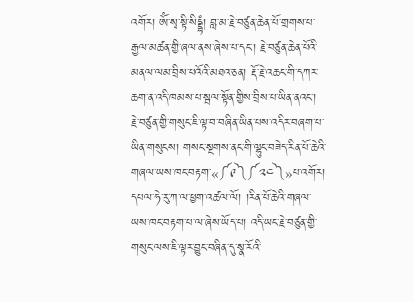འགོར། ཨོཾ་སྭ་སྟི་སིདྡྷཾ། བླ་མ་རྗེ་བཙུན་ཆེན་པོ་གྲགས་པ་རྒྱལ་མཚན་གྱི་ཞལ་ནས་ཞེས་པ་དང་། རྗེ་བཙུན་ཆེན་པོའི་མནལ་ལམ་བྲིས་པའོའི་མཐའ་ཅན། རྡོ་རྗེ་འཆང་གི་དཀར་ཆག་ན་འདི་ཁམས་པ་སྦལ་སྟོན་གྱིས་བྲིས་པ་ཡིན་ནའང་། རྗེ་བཙུན་གྱི་གསུང་ཇི་ལྟ་བ་བཞིན་ཡིན་པས་འདིར་བཞག་པ་ཡིན་གསུངས། གསང་སྔགས་ནང་གི་ལྷུང་བཟེད་རིན་པོ་ཆེའི་གཞལ་ཡས་ཁང་བརྟག་«༼༩༽༼༢༤༽»པ་འགོར། དཔལ་ཧེ་རུ་ཀ་ལ་ཕྱག་འཚལ་ལོ། །རིན་པོ་ཆེའི་གཞལ་ཡས་ཁང་བརྟག་པ་ལ་ཞེས་ཡོད་པ། འདི་ཡང་རྗེ་བཙུན་གྱི་གསུང་ལས་ཇི་ལྟར་བྱུང་བཞིན་དུ་སྣ་རོའི་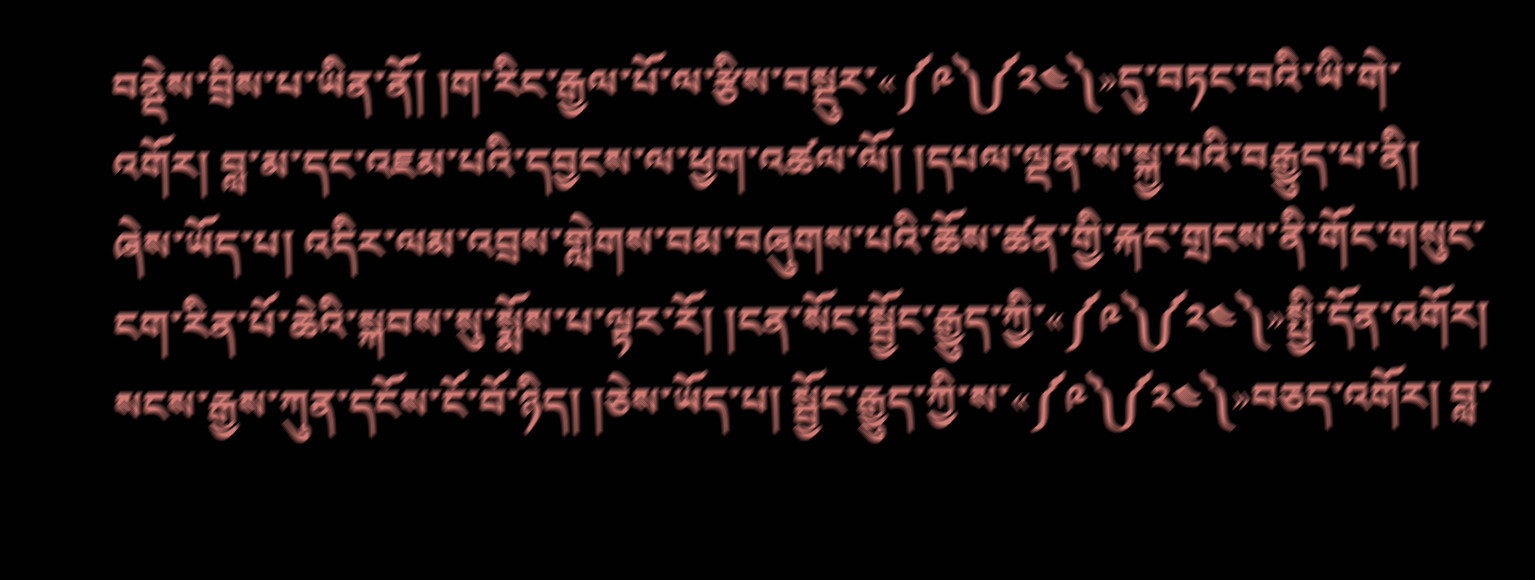བནྡེས་བྲིས་པ་ཡིན་ནོ། །ག་རིང་རྒྱལ་པོ་ལ་རྩིས་བསྡུར་«༼༩༽༼༢༤༽»དུ་བཏང་བའི་ཡི་གེ་འགོར། བླ་མ་དང་འཇམ་པའི་དབྱངས་ལ་ཕྱག་འཚལ་ལོ། །དཔལ་ལྡན་ས་སྐྱ་པའི་བརྒྱུད་པ་ནི། ཞེས་ཡོད་པ། འདིར་ལམ་འབྲས་གླེགས་བམ་བཞུགས་པའི་ཆོས་ཚན་གྱི་རྐང་གྲངས་ནི་གོང་གསུང་ངག་རིན་པོ་ཆེའི་སྐབས་སུ་སྨོས་པ་ལྟར་རོ། །ངན་སོང་སྦྱོང་རྒྱུད་ཀྱི་«༼༩༽༼༢༤༽»སྤྱི་དོན་འགོར། སངས་རྒྱས་ཀུན་དངོས་ངོ་བོ་ཉིད། །ཅེས་ཡོད་པ། སྦྱོང་རྒྱུད་ཀྱི་ས་«༼༩༽༼༢༤༽»བཅད་འགོར། བླ་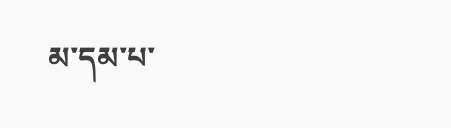མ་དམ་པ་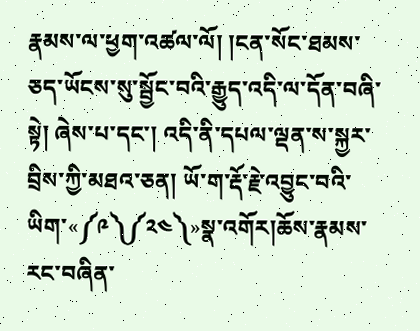རྣམས་ལ་ཕྱག་འཚལ་ལོ། །ངན་སོང་ཐམས་ཅད་ཡོངས་སུ་སྦྱོང་བའི་རྒྱུད་འདི་ལ་དོན་བཞི་སྟེ། ཞེས་པ་དང་། འདི་ནི་དཔལ་ལྡན་ས་སྐྱར་བྲིས་ཀྱི་མཐའ་ཅན། ཡོ་ག་རྡོ་རྗེ་འབྱུང་བའི་ཡིག་«༼༩༽༼༢༤༽»སྣ་འགོར།ཆོས་རྣམས་རང་བཞིན་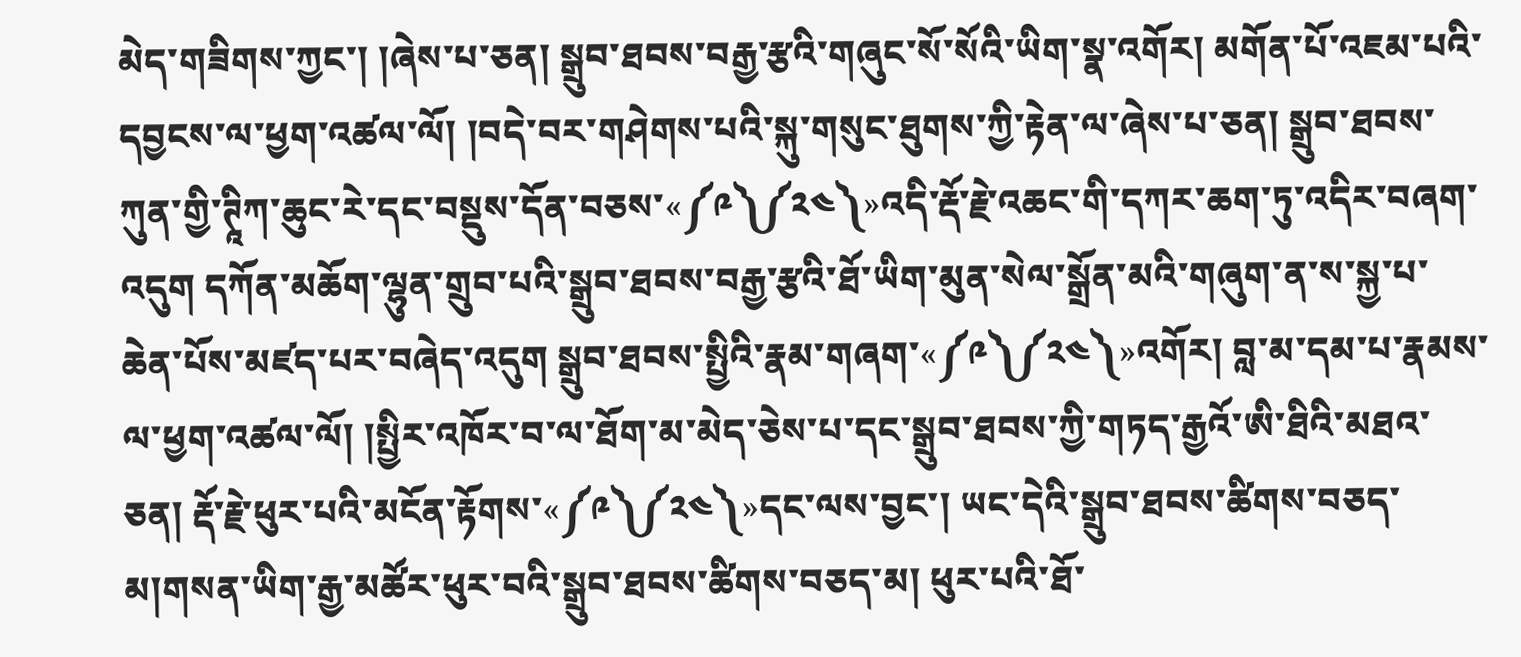མེད་གཟིགས་ཀྱང་། །ཞེས་པ་ཅན། སྒྲུབ་ཐབས་བརྒྱ་རྩའི་གཞུང་སོ་སོའི་ཡིག་སྣ་འགོར། མགོན་པོ་འཇམ་པའི་དབྱངས་ལ་ཕྱག་འཚལ་ལོ། །བདེ་བར་གཤེགས་པའི་སྐུ་གསུང་ཐུགས་ཀྱི་རྟེན་ལ་ཞེས་པ་ཅན། སྒྲུབ་ཐབས་ཀུན་གྱི་ཊཱིཀ་ཆུང་རེ་དང་བསྡུས་དོན་བཅས་«༼༩༽༼༢༤༽»འདི་རྡོ་རྗེ་འཆང་གི་དཀར་ཆག་ཏུ་འདིར་བཞག་འདུག དཀོན་མཆོག་ལྷུན་གྲུབ་པའི་སྒྲུབ་ཐབས་བརྒྱ་རྩའི་ཐོ་ཡིག་མུན་སེལ་སྒྲོན་མའི་གཞུག་ན་ས་སྐྱ་པ་ཆེན་པོས་མཛད་པར་བཞེད་འདུག སྒྲུབ་ཐབས་སྤྱིའི་རྣམ་གཞག་«༼༩༽༼༢༤༽»འགོར། བླ་མ་དམ་པ་རྣམས་ལ་ཕྱག་འཚལ་ལོ། །སྤྱིར་འཁོར་བ་ལ་ཐོག་མ་མེད་ཅེས་པ་དང་སྒྲུབ་ཐབས་ཀྱི་གཏད་རྒྱའོ་ཨི་ཐིའི་མཐའ་ཅན། རྡོ་རྗེ་ཕུར་པའི་མངོན་རྟོགས་«༼༩༽༼༢༤༽»དང་ལས་བྱང་། ཡང་དེའི་སྒྲུབ་ཐབས་ཚིགས་བཅད་མ།གསན་ཡིག་རྒྱ་མཚོར་ཕུར་བའི་སྒྲུབ་ཐབས་ཚིགས་བཅད་མ། ཕུར་པའི་ཐོ་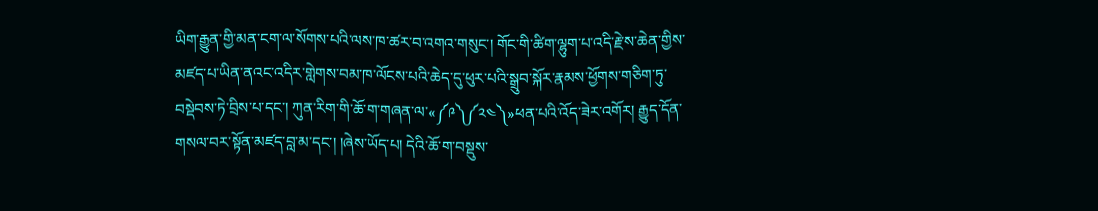ཡིག་རྒྱུན་གྱི་མན་ངག་ལ་སོགས་པའི་ལས་ཁ་ཚར་བ་འགའ་གསུང་། གོང་གི་ཚིག་ལྷུག་པ་འདི་རྗེ་ས་ཆེན་གྱིས་མཛད་པ་ཡིན་ནའང་འདིར་གླེགས་བམ་ཁ་ལོངས་པའི་ཆེད་དུ་ཕུར་པའི་སྒྲུབ་སྐོར་རྣམས་ཕྱོགས་གཅིག་ཏུ་བསྡེབས་ཏེ་བྲིས་པ་དང་། ཀུན་རིག་གི་ཆོ་ག་གཞན་ལ་«༼༩༽༼༢༤༽»ཕན་པའི་འོད་ཟེར་འགོར། རྒྱུད་དོན་གསལ་བར་སྟོན་མཛད་བླ་མ་དང་། །ཞེས་ཡོད་པ། དེའི་ཆོ་ག་བསྡུས་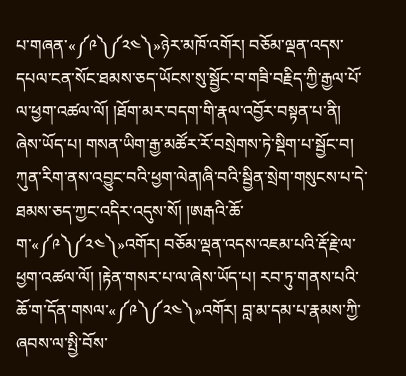པ་གཞན་«༼༩༽༼༢༤༽»ཉེར་མཁོ་འགོར། བཅོམ་ལྡན་འདས་དཔལ་ངན་སོང་ཐམས་ཅད་ཡོངས་སུ་སྦྱོང་བ་གཟི་བརྗིད་ཀྱི་རྒྱལ་པོ་ལ་ཕྱག་འཚལ་ལོ། །ཐོག་མར་བདག་གི་རྣལ་འབྱོར་བསྟན་པ་ནི། ཞེས་ཡོད་པ། གསན་ཡིག་རྒྱ་མཚོར་རོ་བསྲེགས་ཏེ་སྡིག་པ་སྦྱོང་བ། ཀུན་རིག་ནས་འབྱུང་བའི་ཕྱག་ལེན།ཞི་བའི་སྦྱིན་སྲེག་གསུངས་པ་དེ་ཐམས་ཅད་ཀྱང་འདིར་འདུས་སོ། །ཨརྒའི་ཆོ་ག་«༼༩༽༼༢༤༽»འགོར། བཅོམ་ལྡན་འདས་འཇམ་པའི་རྡོ་རྗེ་ལ་ཕྱག་འཚལ་ལོ། །རྟེན་གསར་པ་ལ་ཞེས་ཡོད་པ། རབ་ཏུ་གནས་པའི་ཆོ་ག་དོན་གསལ་«༼༩༽༼༢༤༽»འགོར། བླ་མ་དམ་པ་རྣམས་ཀྱི་ཞབས་ལ་སྤྱི་བོས་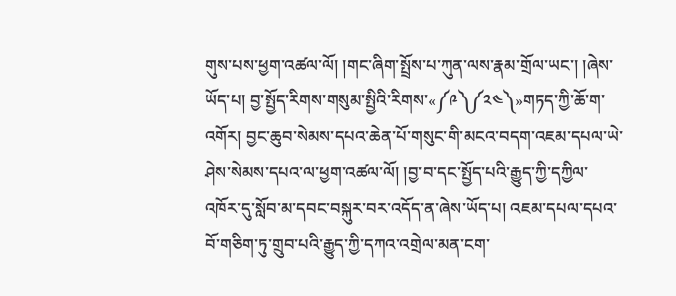གུས་པས་ཕྱག་འཚལ་ལོ། །གང་ཞིག་སྤྲོས་པ་ཀུན་ལས་རྣམ་གྲོལ་ཡང་། །ཞེས་ཡོད་པ། བྱ་སྤྱོད་རིགས་གསུམ་སྤྱིའི་རིགས་«༼༩༽༼༢༤༽»གཏད་ཀྱི་ཆོ་ག་འགོར། བྱང་ཆུབ་སེམས་དཔའ་ཆེན་པོ་གསུང་གི་མངའ་བདག་འཇམ་དཔལ་ཡེ་ཤེས་སེམས་དཔའ་ལ་ཕྱག་འཚལ་ལོ། །བྱ་བ་དང་སྤྱོད་པའི་རྒྱུད་ཀྱི་དཀྱིལ་འཁོར་དུ་སློབ་མ་དབང་བསྐུར་བར་འདོད་ན་ཞེས་ཡོད་པ། འཇམ་དཔལ་དཔའ་བོ་གཅིག་ཏུ་གྲུབ་པའི་རྒྱུད་ཀྱི་དཀའ་འགྲེལ་མན་ངག་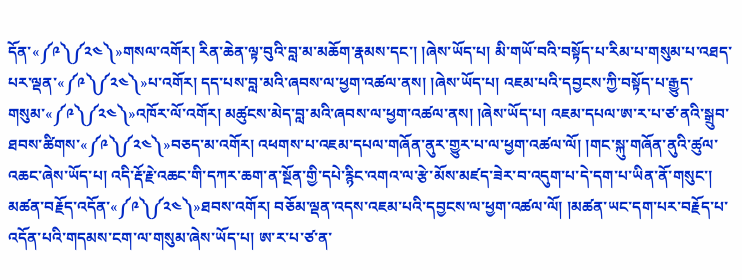དོན་«༼༩༽༼༢༤༽»གསལ་འགོར། རིན་ཆེན་ལྟ་བུའི་བླ་མ་མཆོག་རྣམས་དང་། །ཞེས་ཡོད་པ། མི་གཡོ་བའི་བསྟོད་པ་རིམ་པ་གསུམ་པ་འཐད་པར་ལྡན་«༼༩༽༼༢༤༽»པ་འགོར། དད་པས་བླ་མའི་ཞབས་ལ་ཕྱག་འཚལ་ནས། །ཞེས་ཡོད་པ། འཇམ་པའི་དབྱངས་ཀྱི་བསྟོད་པ་རྒྱུད་གསུམ་«༼༩༽༼༢༤༽»འཁོར་ལོ་འགོར། མཚུངས་མེད་བླ་མའི་ཞབས་ལ་ཕྱག་འཚལ་ནས། །ཞེས་ཡོད་པ། འཇམ་དཔལ་ཨ་ར་པ་ཙ་ནའི་སྒྲུབ་ཐབས་ཚིགས་«༼༩༽༼༢༤༽»བཅད་མ་འགོར། འཕགས་པ་འཇམ་དཔལ་གཞོན་ནུར་གྱུར་པ་ལ་ཕྱག་འཚལ་ལོ། །གང་སྐུ་གཞོན་ནུའི་ཚུལ་འཆང་ཞེས་ཡོད་པ། འདི་རྡོ་རྗེ་འཆང་གི་དཀར་ཆག་ན་སྔོན་གྱི་དཔེ་རྙིང་འགའ་ལ་རྩེ་མོས་མཛད་ཟེར་བ་འདུག་པ་དེ་དག་པ་ཡིན་ནོ་གསུང་། མཚན་བརྗོད་འདོན་«༼༩༽༼༢༤༽»ཐབས་འགོར། བཅོམ་ལྡན་འདས་འཇམ་པའི་དབྱངས་ལ་ཕྱག་འཚལ་ལོ། །མཚན་ཡང་དག་པར་བརྗོད་པ་འདོན་པའི་གདམས་ངག་ལ་གསུམ་ཞེས་ཡོད་པ། ཨ་ར་པ་ཙ་ན་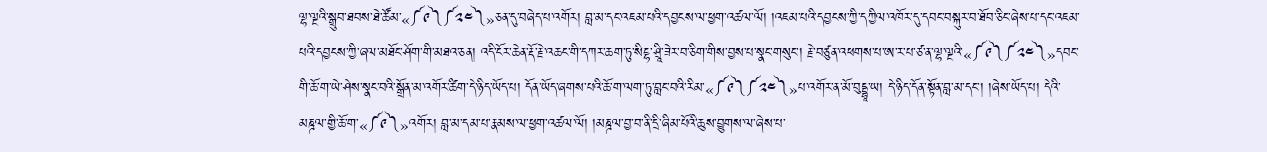ལྷ་ལྔའི་སྒྲུབ་ཐབས་ཐེ་ཚོམ་«༼༩༽༼༢༤༽»ཅན་དུ་བཞེད་པ་འགོར། བླ་མ་དང་འཇམ་པའི་དབྱངས་ལ་ཕྱག་འཚལ་ལོ། །འཇམ་པའི་དབྱངས་ཀྱི་དཀྱིལ་འཁོར་དུ་དབང་བསྐུར་བ་ཐོབ་ཅིང་ཞེས་པ་དང་འཇམ་པའི་དབྱངས་ཀྱི་ཞལ་མཐོང་ཤོག་གི་མཐའ་ཅན། འདི་ངོར་ཆེན་རྡོ་རྗེ་འཆང་གི་དཀར་ཆག་ཏུ་སིངྷ་ཤྲཱི་ཟེར་བ་ཅིག་གིས་བྱས་པ་སྣང་གསུང་། རྗེ་བཙུན་འཕགས་པ་ཨ་ར་པ་ཙ་ན་ལྷ་ལྔའི་«༼༩༽༼༢༤༽»དབང་གི་ཆོ་ག་ཡེ་ཤེས་སྣང་བའི་སྒྲོན་མ་འགོར་ཚིག་དེ་ཉིད་ཡོད་པ། དོན་ཡོད་ཞགས་པའི་ཆོ་ག་ལག་ཏུ་བླང་བའི་རིམ་«༼༩༽༼༢༤༽»པ་འགོར་ན་མོ་བུདྡྷཱ་ཡ། དེ་ཉིད་དོན་སྟོན་བླ་མ་དང་། །ཞེས་ཡོད་པ། དེའི་མཎྜལ་གྱི་ཆོ་ག་«༼༩༽»འགོར། བླ་མ་དམ་པ་རྣམས་ལ་ཕྱག་འཚལ་ལོ། །མཎྜལ་བྱ་བ་ནི་དྲི་ཞིམ་པོའི་ཆུས་བྱུགས་ལ་ཞེས་པ་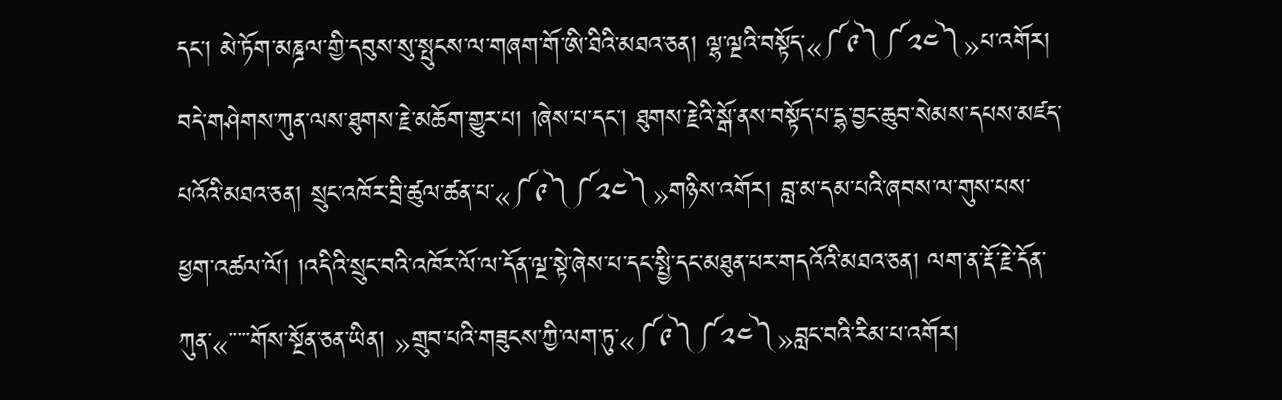དང་། མེ་ཏོག་མཎྜལ་གྱི་དབུས་སུ་སྤུངས་ལ་གཞག་གོ་ཨི་ཐིའི་མཐའ་ཅན། ལྷ་ལྔའི་བསྟོད་«༼༩༽༼༢༤༽»པ་འགོར། བདེ་གཤེགས་ཀུན་ལས་ཐུགས་རྗེ་མཆོག་གྱུར་པ། །ཞེས་པ་དང་། ཐུགས་རྗེའི་སྒོ་ནས་བསྟོད་པ་དྷ་བྱང་ཆུབ་སེམས་དཔས་མཛད་པའོའི་མཐའ་ཅན། སྲུང་འཁོར་བྲི་ཚུལ་ཚན་པ་«༼༩༽༼༢༤༽»གཉིས་འགོར། བླ་མ་དམ་པའི་ཞབས་ལ་གུས་པས་ཕྱག་འཚལ་ལོ། །འདིའི་སྲུང་བའི་འཁོར་ལོ་ལ་དོན་ལྔ་སྟེ་ཞེས་པ་དང་སྤྱི་དང་མཐུན་པར་གདའོའི་མཐའ་ཅན། ལག་ན་རྡོ་རྗེ་དོན་ཀུན་«་་་་་གོས་སྔོན་ཅན་ཡིན། »གྲུབ་པའི་གཟུངས་ཀྱི་ལག་ཏུ་«༼༩༽༼༢༤༽»བླང་བའི་རིམ་པ་འགོར།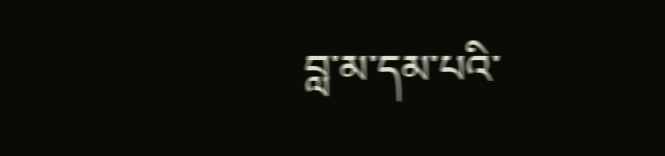བླ་མ་དམ་པའི་